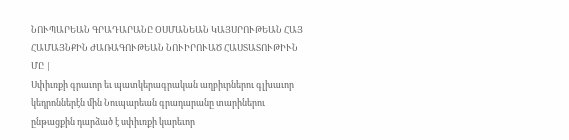ՆՈՒՊԱՐԵԱՆ ԳՐԱԴԱՐԱՆԸ ՕՍՄԱՆԵԱՆ ԿԱՅՍՐՈՒԹԵԱՆ ՀԱՅ ՀԱՄԱՅՆՔԻՆ ԺԱՌԱԳՈՒԹԵԱՆ ՆՈՒԻՐՈՒԱԾ ՀԱՍՏԱՏՈՒԹԻՒՆ ՄԸ |
Սփիւռքի գրաւոր եւ պատկերագրական աղբիւրներու գլխաւոր կեդրոններէն մին Նուպարեան գրադարանը տարիներու ընթացքին դարձած է սփիւռքի կարեւոր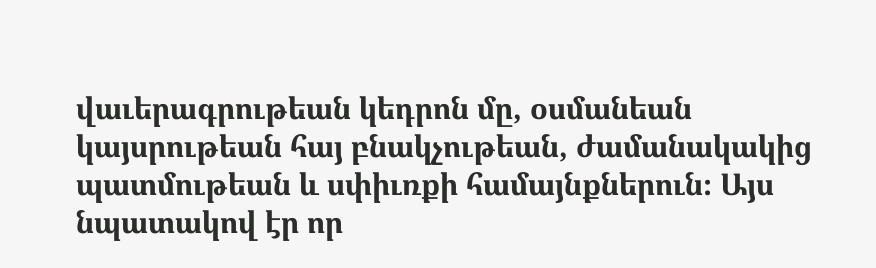վաւերագրութեան կեդրոն մը, օսմանեան կայսրութեան հայ բնակչութեան, ժամանակակից պատմութեան և սփիւռքի համայնքներուն։ Այս նպատակով էր որ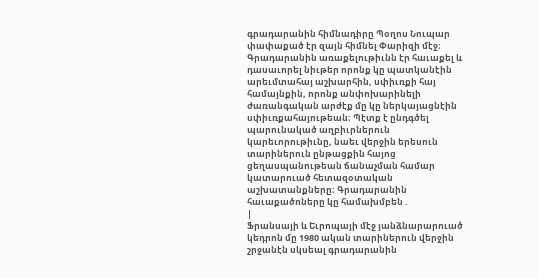գրադարանին հիմնադիրը Պօղոս Նուպար փափաքած էր զայն հիմնել Փարիզի մէջ։ Գրադարանին առաքելութիւնն էր հաւաքել և դասաւորել նիւթեր որոնք կը պատկանէին արեւմտահայ աշխարհին, սփիւռքի հայ համայնքին, որոնք անփոխարինելի ժառանգական արժէք մը կը ներկայացնէին սփիւռքահայութեան։ Պէտք է ընդգծել պարունակած աղբիւրներուն կարեւորութիւնը, նաեւ վերջին երեսուն տարիներուն ընթացքին հայոց ցեղասպանութեան ճանաչման համար կատարուած հետազօտական աշխատանքները։ Գրադարանին հաւաքածոները կը համախմբեն .
|
Ֆրանսայի և Եւրոպայի մէջ յանձնարարուած կեդրոն մը 1980 ական տարիներուն վերջին շրջանէն սկսեալ գրադարանին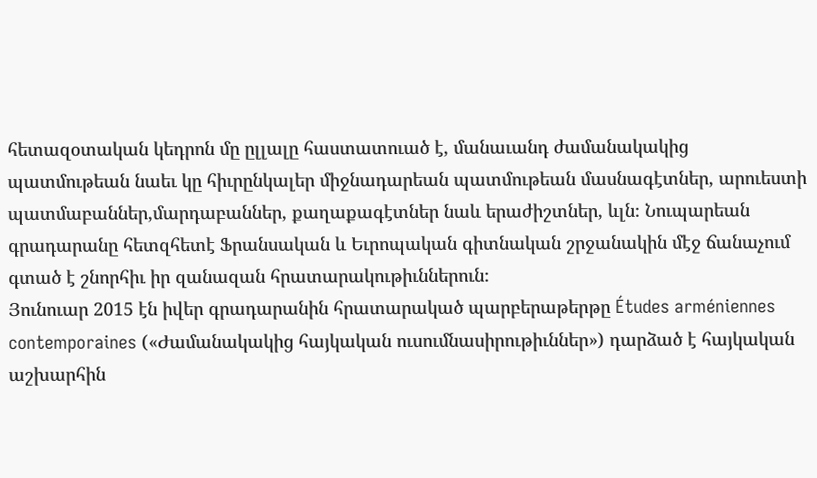հետազօտական կեդրոն մը ըլլալը հաստատուած է, մանաւանդ ժամանակակից պատմութեան նաեւ կը հիւրընկալեր միջնադարեան պատմութեան մասնագէտներ, արուեստի պատմաբաններ,մարդաբաններ, քաղաքագէտներ նաև երաժիշտներ, ևլն։ Նուպարեան գրադարանը հետզհետէ Ֆրանսական և Եւրոպական գիտնական շրջանակին մէջ ճանաչում գտած է շնորհիւ իր զանազան հրատարակութիւններուն։
Յունուար 2015 էն իվեր գրադարանին հրատարակած պարբերաթերթը Études arméniennes contemporaines («Ժամանակակից հայկական ուսումնասիրութիւններ») դարձած է հայկական աշխարհին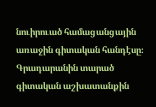նուիրուած համացանցային առաջին գիտական հանդէսը։ Գրադարանին տարած գիտական աշխատանքին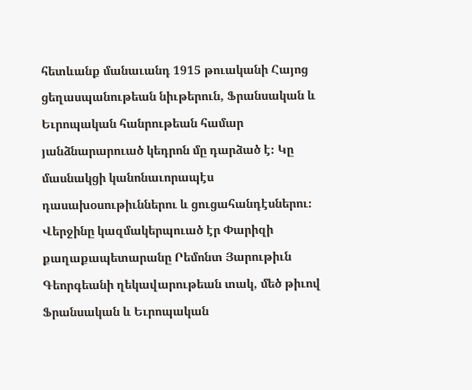հետևանք մանաւանդ 1915 թուականի Հայոց ցեղասպանութեան նիւթերուն, Ֆրանսական և Եւրոպական հանրութեան համար յանձնարարուած կեդրոն մը դարձած է։ Կը մասնակցի կանոնաւորապէս դասախօսութիւններու և ցուցահանդէսներու։ Վերջինը կազմակերպուած էր Փարիզի քաղաքապետարանը Րեմոնտ Յարութիւն Գեորգեանի ղեկավարութեան տակ, մեծ թիւով Ֆրանսական և Եւրոպական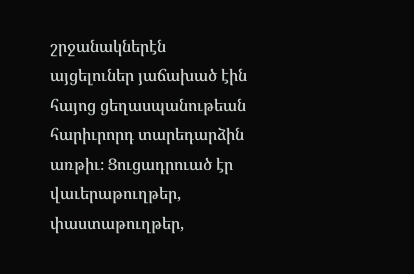շրջանակներէն այցելուներ յաճախած էին հայոց ցեղասպանութեան հարիւրորդ տարեդարձին առթիւ։ Ցուցադրուած էր վաւերաթուղթեր, փաստաթուղթեր,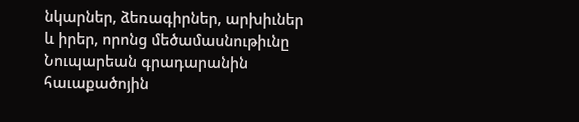նկարներ, ձեռագիրներ, արխիւներ և իրեր, որոնց մեծամասնութիւնը Նուպարեան գրադարանին հաւաքածոյին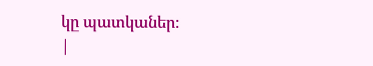կը պատկաներ։
|